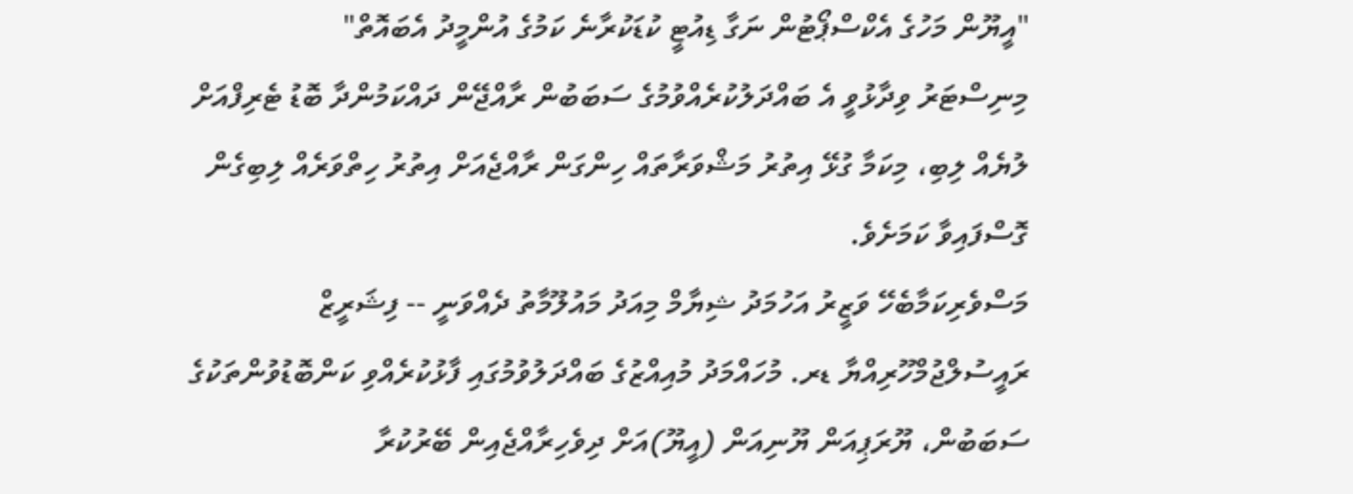"އީޔޫން މަހުގެ އެކްސްޕޯޓުން ނަގާ ޑިއުޓީ ކުޑަކުރާނެ ކަމުގެ އުންމީދު އެބައޮތް"
މިނިސްޓަރު ވިދާޅުވީ އެ ބައްދަލުކުރެއްވުމުގެ ސަބަބުން ރާއްޖޭން ދައްކަމުންދާ ބޮޑު ޓެރިފްއަށް ލުޔެއް ލިބި، މިކަމާ ގުޅޭ އިތުރު މަޝްވަރާތައް ހިންގަން ރާއްޖެއަށް އިތުރު ހިތްވަރެއް ލިބިގެން ގޮސްފައިވާ ކަމަށެވެ.
މަސްވެރިކަމާބެހޭ ވަޒީރު އަހުމަދު ޝިޔާމް މިއަދު މައުލޫމާތު ދެއްވަނީ -- ފިޝަރީޒް
ރައީސުލްޖުމްހޫރިއްޔާ ޑރ. މުހައްމަދު މުއިއްޒުގެ ބައްދަލުވުމުގައި ފާޅުކުރެއްވި ކަންބޮޑުވުންތަކުގެ ސަބަބުން، ޔޫރަޕިއަން ޔޫނިއަން (އީޔޫ)އަށް ދިވެހިރާއްޖެއިން ބޭރުކުރާ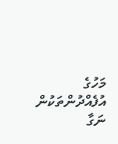މަހުގެ އުފެއްދުންތަކުން ނަގާ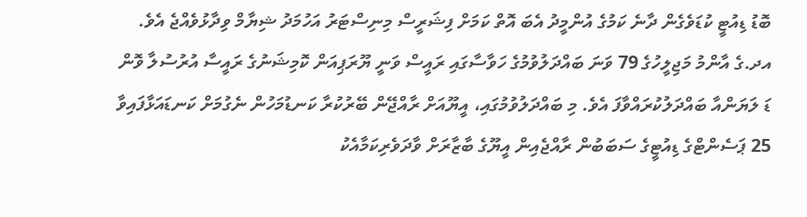ބޮޑު ޑިއުޓީ ކުޑަވެގެން ދާނެ ކަމުގެ އުންމީދު އެބަ އޮތް ކަމަށް ފިޝަރީސް މިނިސްޓަރު އަހުމަދު ޝިޔާމް ވިދާޅުވެއްޖެ އެވެ.
އދ.ގެ އާންމު މަޖިލީހުގެ 79 ވަނަ ބައްދަލުވުމުގެ ހަވާސާގައި ރައީސް ވަނީ ޔޫރަޕިއަން ކޮމިޝަނުގެ ރައީސާ އުރުސުލާ ވޮން ޑަ ލަޔަންއާ ބައްދަލުކުރައްވާފަ އެވެ. މި ބައްދަލުވުމުގައި، އީޔޫއަށް ރާއްޖޭން ބޭރުކުރާ ކަނޑުމަހުން ނެގުމަށް ކަނޑައަޅާފައިވާ 25 ޕަސެންޓްގެ ޑިއުޓީގެ ސަބަބުން ރާއްޖެއިން އީޔޫގެ ބާޒާރަށް ވާދަވެރިކަމާއެކު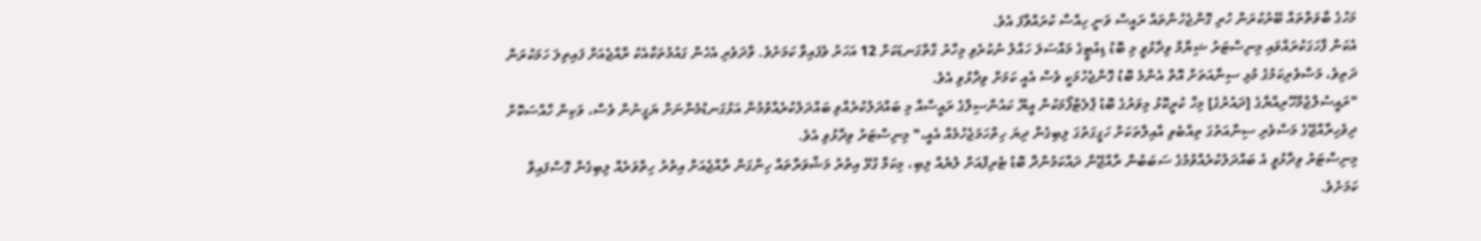މަހުގެ ބާވަތްތައް ބޭރުކުރަން ހުރި ގޮންޖެހުންތައް ރައީސް ވަނީ ހިއްސާ ކުރައްވާފަ އެވެ.
އެކަން ފާހަގަކުރައްވައި މިނިސްޓަރު ޝިޔާމް ވިދާޅުވީ މި ބޮޑު ޑިއުޓީގެ މައްސަލަ ހައްލު ނުކުރެވި މިހާރު ގާތްގަނޑަކަށް 12 އަހަރު ވެފައިވާ ކަމަށެވެ. ވާދަވެރި އެހެން ގައުމުތަކާއެކު ރާއްޖެއަށް ފައިތިލަ ހަމަކުރަން ދަތިވެ، މަސްވެރިކަމުގެ މުޅި ސިނާއަތަށް އޮތް އެންމެ ބޮޑު ގޮންޖެހުމަކީ ވެސް އެއީ ކަމަށް ވިދާޅުވި އެވެ.
"ރައީސުލްޖުމްހޫރިއްޔާގެ [ދައުރުގެ] މިހާ ކުރީކޮޅު މިވަރުގެ ބޮޑު ޕްލެޓްފޯމަކުން އީޔޫ ކައުންސިލްގެ ރައީސްއާ މި ބައްދަލުކުރެއްވި ބައްދަލުކުރެއްވުމުން އަޅުގަނޑުމެންނަށް ޔަގީނުން ވެސް، ވަކިން ހާއްސަކޮށް ދިވެހިރާއްޖޭގެ މަސްވެރި ސިނާއަތުގަ ތިއްބެވި އާއިލާތަކަށް ހަގީގަތުގަ ލިބިގެން ދިޔަ ހިތްހަމަޖެހުމެއް އެއީ،" މިނިސްޓަރު ވިދާޅުވި އެވެ.
މިނިސްޓަރު ވިދާޅުވީ އެ ބައްދަލުކުރެއްވުމުގެ ސަބަބުން ރާއްޖޭން ދައްކަމުންދާ ބޮޑު ޓެރިފްއަށް ލުޔެއް ލިބި، މިކަމާ ގުޅޭ އިތުރު މަޝްވަރާތައް ހިންގަން ރާއްޖެއަށް އިތުރު ހިތްވަރެއް ލިބިގެން ގޮސްފައިވާ ކަމަށެވެ.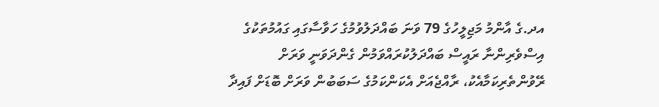އދ.ގެ އާންމު މަޖިލީހުގެ 79 ވަނަ ބައްދަލުވުމުގެ ހަވާސާގައި ގައުމުތަކުގެ އިސްވެރިންނާ ރައީސް ބައްދަލުކުރައްވަމުން ގެންދަވަނީ ވަރަށް ރޭވުންތެރިކަމާއެކު، ރާއްޖެއަށް އެކަންކަމުގެ ސަބަބުން ވަރަށް ބޮޑަށް ފައިދާ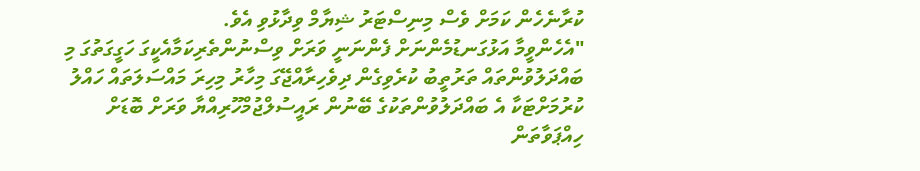ކުރާނެހެން ކަމަށް ވެސް މިނިސްޓަރު ޝިޔާމް ވިދާޅުވި އެވެ.
"އެހެންވީމާ އަޅުގަނޑުމެންނަށް ފެންނަނީ ވަރަށް ވިސްނުންތެރިކަމާއެކީގަ ހަގީގަތުގަ މި ބައްދަލުވުންތައް ތަރުތީބު ކުރެވިގެން ދިވެހިރާއްޖޭގަ މިހާރު މިހިރަ މައްސަލަތައް ހައްލު ކުރުމަށްޓަކާ އެ ބައްދަލުވުންތަކުގެ ބޭނުން ރައީސުލްޖުމްހޫރިއްޔާ ވަރަށް ބޮޑަށް ހިއްޕަވާތަން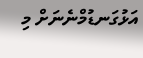އަޅުގަނޑުމްނެނަށް މި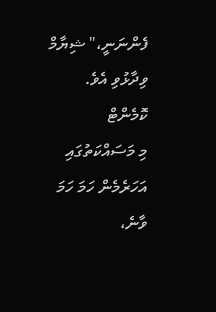ފެންނަނީ،" ޝިޔާމް ވިދާޅުވި އެވެ.
ކޮމެންޓް
މި މަސައްކަތުގައި އަހަރެމެން ހަމަ ހަމަ ވާނެ،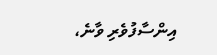އިންސާފުވެރި ވާނެ،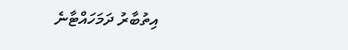އިތުބާރު ދަމަހައްޓާނެ